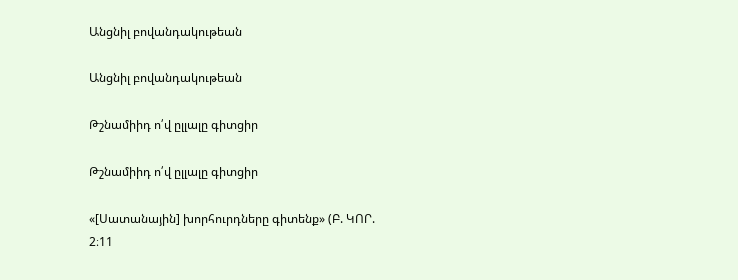Անցնիլ բովանդակութեան

Անցնիլ բովանդակութեան

Թշնամիիդ ո՛վ ըլլալը գիտցիր

Թշնամիիդ ո՛վ ըլլալը գիտցիր

«[Սատանային] խորհուրդները գիտենք» (Բ. ԿՈՐ. 2։11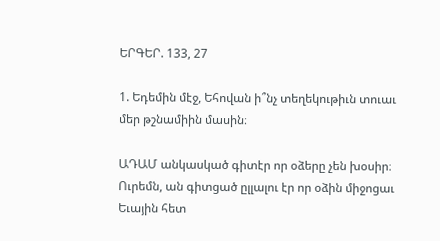ԵՐԳԵՐ. 133, 27

1. Եդեմին մէջ, Եհովան ի՞նչ տեղեկութիւն տուաւ մեր թշնամիին մասին։

ԱԴԱՄ անկասկած գիտէր որ օձերը չեն խօսիր։ Ուրեմն, ան գիտցած ըլլալու էր որ օձին միջոցաւ Եւային հետ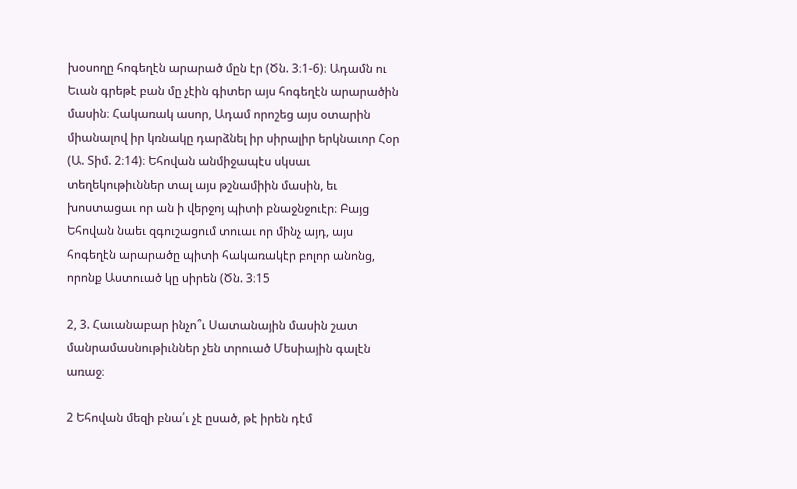խօսողը հոգեղէն արարած մըն էր (Ծն. 3։1-6)։ Ադամն ու Եւան գրեթէ բան մը չէին գիտեր այս հոգեղէն արարածին մասին։ Հակառակ ասոր, Ադամ որոշեց այս օտարին միանալով իր կռնակը դարձնել իր սիրալիր երկնաւոր Հօր (Ա. Տիմ. 2։14)։ Եհովան անմիջապէս սկսաւ տեղեկութիւններ տալ այս թշնամիին մասին, եւ խոստացաւ որ ան ի վերջոյ պիտի բնաջնջուէր։ Բայց Եհովան նաեւ զգուշացում տուաւ որ մինչ այդ, այս հոգեղէն արարածը պիտի հակառակէր բոլոր անոնց, որոնք Աստուած կը սիրեն (Ծն. 3։15

2, 3. Հաւանաբար ինչո՞ւ Սատանային մասին շատ մանրամասնութիւններ չեն տրուած Մեսիային գալէն առաջ։

2 Եհովան մեզի բնա՛ւ չէ ըսած, թէ իրեն դէմ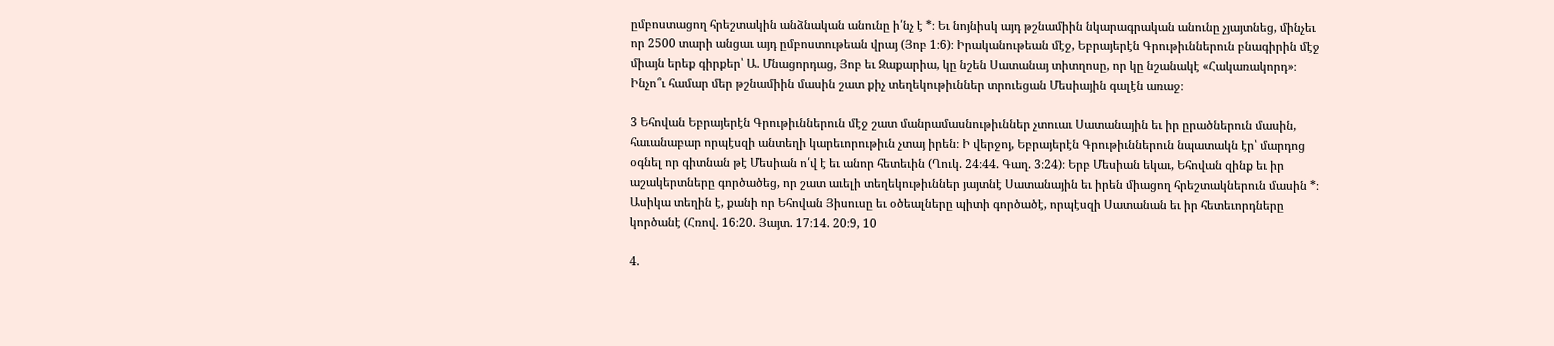ըմբոստացող հրեշտակին անձնական անունը ի՛նչ է *։ Եւ նոյնիսկ այդ թշնամիին նկարագրական անունը չյայտնեց, մինչեւ որ 2500 տարի անցաւ այդ ըմբոստութեան վրայ (Յոբ 1։6)։ Իրականութեան մէջ, Եբրայերէն Գրութիւններուն բնագիրին մէջ միայն երեք գիրքեր՝ Ա. Մնացորդաց, Յոբ եւ Զաքարիա, կը նշեն Սատանայ տիտղոսը, որ կը նշանակէ «Հակառակորդ»։ Ինչո՞ւ համար մեր թշնամիին մասին շատ քիչ տեղեկութիւններ տրուեցան Մեսիային գալէն առաջ։

3 Եհովան Եբրայերէն Գրութիւններուն մէջ շատ մանրամասնութիւններ չտուաւ Սատանային եւ իր ըրածներուն մասին, հաւանաբար որպէսզի անտեղի կարեւորութիւն չտայ իրեն։ Ի վերջոյ, Եբրայերէն Գրութիւններուն նպատակն էր՝ մարդոց օգնել որ գիտնան թէ Մեսիան ո՛վ է եւ անոր հետեւին (Ղուկ. 24։44. Գաղ. 3։24)։ Երբ Մեսիան եկաւ, Եհովան զինք եւ իր աշակերտները գործածեց, որ շատ աւելի տեղեկութիւններ յայտնէ Սատանային եւ իրեն միացող հրեշտակներուն մասին *։ Ասիկա տեղին է, քանի որ Եհովան Յիսուսը եւ օծեալները պիտի գործածէ, որպէսզի Սատանան եւ իր հետեւորդները կործանէ (Հռով. 16։20. Յայտ. 17։14. 20։9, 10

4.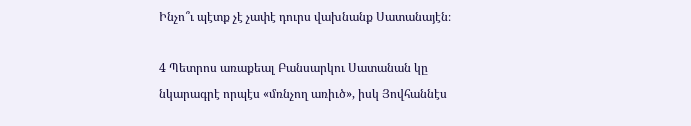Ինչո՞ւ պէտք չէ չափէ դուրս վախնանք Սատանայէն։

4 Պետրոս առաքեալ Բանսարկու Սատանան կը նկարագրէ որպէս «մռնչող առիւծ», իսկ Յովհաննէս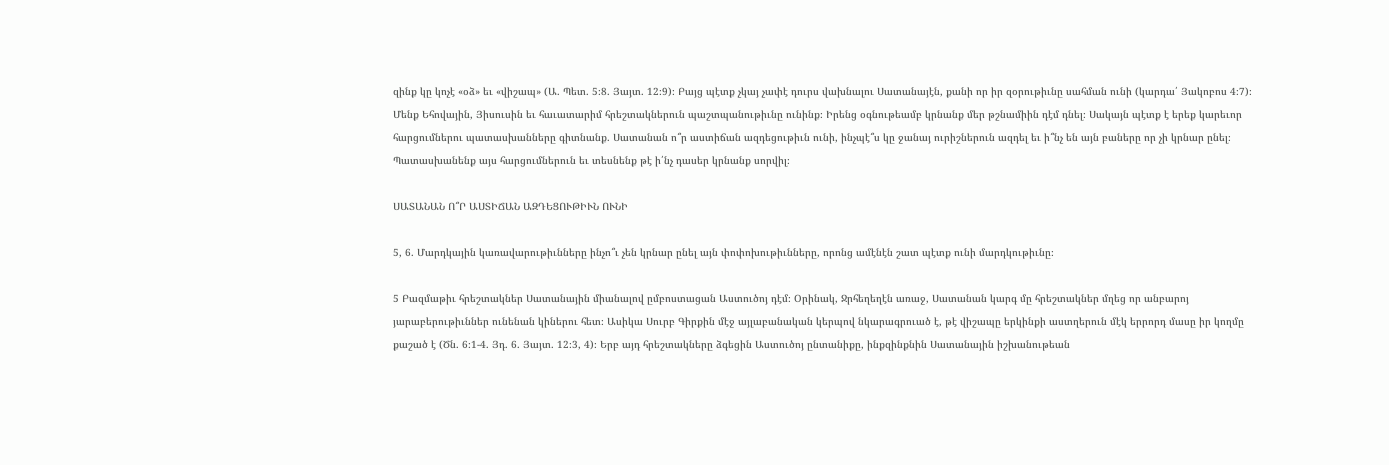զինք կը կոչէ «օձ» եւ «վիշապ» (Ա. Պետ. 5։8. Յայտ. 12։9)։ Բայց պէտք չկայ չափէ դուրս վախնալու Սատանայէն, քանի որ իր զօրութիւնը սահման ունի (կարդա՛ Յակոբոս 4։7)։ Մենք Եհովային, Յիսուսին եւ հաւատարիմ հրեշտակներուն պաշտպանութիւնը ունինք։ Իրենց օգնութեամբ կրնանք մեր թշնամիին դէմ դնել։ Սակայն պէտք է երեք կարեւոր հարցումներու պատասխանները գիտնանք. Սատանան ո՞ր աստիճան ազդեցութիւն ունի, ինչպէ՞ս կը ջանայ ուրիշներուն ազդել եւ ի՞նչ են այն բաները որ չի կրնար ընել։ Պատասխանենք այս հարցումներուն եւ տեսնենք թէ ի՛նչ դասեր կրնանք սորվիլ։

ՍԱՏԱՆԱՆ Ո՞Ր ԱՍՏԻՃԱՆ ԱԶԴԵՑՈՒԹԻՒՆ ՈՒՆԻ

5, 6. Մարդկային կառավարութիւնները ինչո՞ւ չեն կրնար ընել այն փոփոխութիւնները, որոնց ամէնէն շատ պէտք ունի մարդկութիւնը։

5 Բազմաթիւ հրեշտակներ Սատանային միանալով ըմբոստացան Աստուծոյ դէմ։ Օրինակ, Ջրհեղեղէն առաջ, Սատանան կարգ մը հրեշտակներ մղեց որ անբարոյ յարաբերութիւններ ունենան կիներու հետ։ Ասիկա Սուրբ Գիրքին մէջ այլաբանական կերպով նկարագրուած է, թէ վիշապը երկինքի աստղերուն մէկ երրորդ մասը իր կողմը քաշած է (Ծն. 6։1-4. Յդ. 6. Յայտ. 12։3, 4)։ Երբ այդ հրեշտակները ձգեցին Աստուծոյ ընտանիքը, ինքզինքնին Սատանային իշխանութեան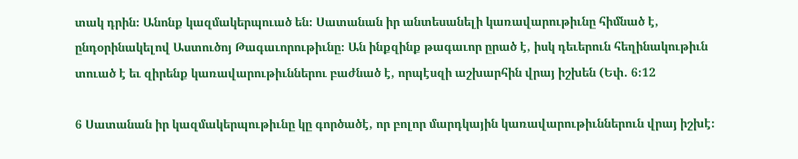տակ դրին։ Անոնք կազմակերպուած են։ Սատանան իր անտեսանելի կառավարութիւնը հիմնած է, ընդօրինակելով Աստուծոյ Թագաւորութիւնը։ Ան ինքզինք թագաւոր ըրած է, իսկ դեւերուն հեղինակութիւն տուած է եւ զիրենք կառավարութիւններու բաժնած է, որպէսզի աշխարհին վրայ իշխեն (Եփ. 6։12

6 Սատանան իր կազմակերպութիւնը կը գործածէ, որ բոլոր մարդկային կառավարութիւններուն վրայ իշխէ։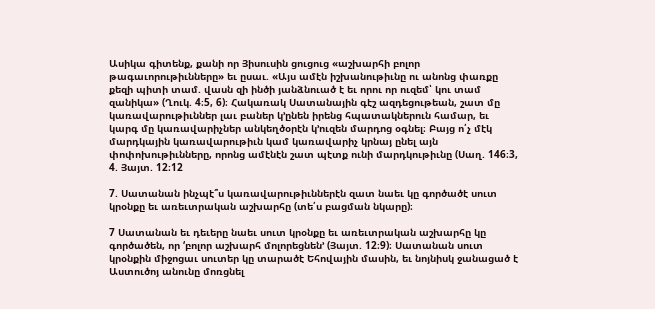Ասիկա գիտենք, քանի որ Յիսուսին ցուցուց «աշխարհի բոլոր թագաւորութիւնները» եւ ըսաւ. «Այս ամէն իշխանութիւնը ու անոնց փառքը քեզի պիտի տամ. վասն զի ինծի յանձնուած է եւ որու որ ուզեմ՝ կու տամ զանիկա» (Ղուկ. 4։5, 6)։ Հակառակ Սատանային գէշ ազդեցութեան, շատ մը կառավարութիւններ լաւ բաներ կ’ընեն իրենց հպատակներուն համար, եւ կարգ մը կառավարիչներ անկեղծօրէն կ’ուզեն մարդոց օգնել։ Բայց ո՛չ մէկ մարդկային կառավարութիւն կամ կառավարիչ կրնայ ընել այն փոփոխութիւնները, որոնց ամէնէն շատ պէտք ունի մարդկութիւնը (Սաղ. 146։3, 4. Յայտ. 12։12

7. Սատանան ինչպէ՞ս կառավարութիւններէն զատ նաեւ կը գործածէ սուտ կրօնքը եւ առեւտրական աշխարհը (տե՛ս բացման նկարը)։

7 Սատանան եւ դեւերը նաեւ սուտ կրօնքը եւ առեւտրական աշխարհը կը գործածեն, որ ‘բոլոր աշխարհ մոլորեցնեն’ (Յայտ. 12։9)։ Սատանան սուտ կրօնքին միջոցաւ սուտեր կը տարածէ Եհովային մասին, եւ նոյնիսկ ջանացած է Աստուծոյ անունը մոռցնել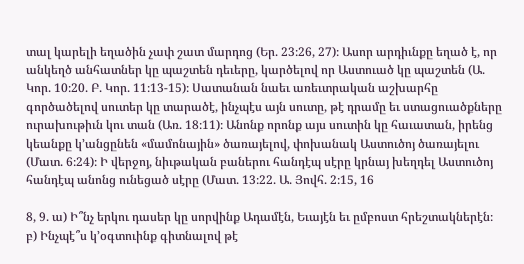տալ կարելի եղածին չափ շատ մարդոց (Եր. 23։26, 27)։ Ասոր արդիւնքը եղած է, որ անկեղծ անհատներ կը պաշտեն դեւերը, կարծելով որ Աստուած կը պաշտեն (Ա. Կոր. 10։20. Բ. Կոր. 11։13-15)։ Սատանան նաեւ առեւտրական աշխարհը գործածելով սուտեր կը տարածէ, ինչպէս այն սուտը, թէ դրամը եւ ստացուածքները ուրախութիւն կու տան (Առ. 18։11)։ Անոնք որոնք այս սուտին կը հաւատան, իրենց կեանքը կ’անցընեն «մամոնային» ծառայելով, փոխանակ Աստուծոյ ծառայելու (Մատ. 6։24)։ Ի վերջոյ, նիւթական բաներու հանդէպ սէրը կրնայ խեղդել Աստուծոյ հանդէպ անոնց ունեցած սէրը (Մատ. 13։22. Ա. Յովհ. 2։15, 16

8, 9. ա) Ի՞նչ երկու դասեր կը սորվինք Ադամէն, Եւայէն եւ ըմբոստ հրեշտակներէն։ բ) Ինչպէ՞ս կ’օգտուինք գիտնալով թէ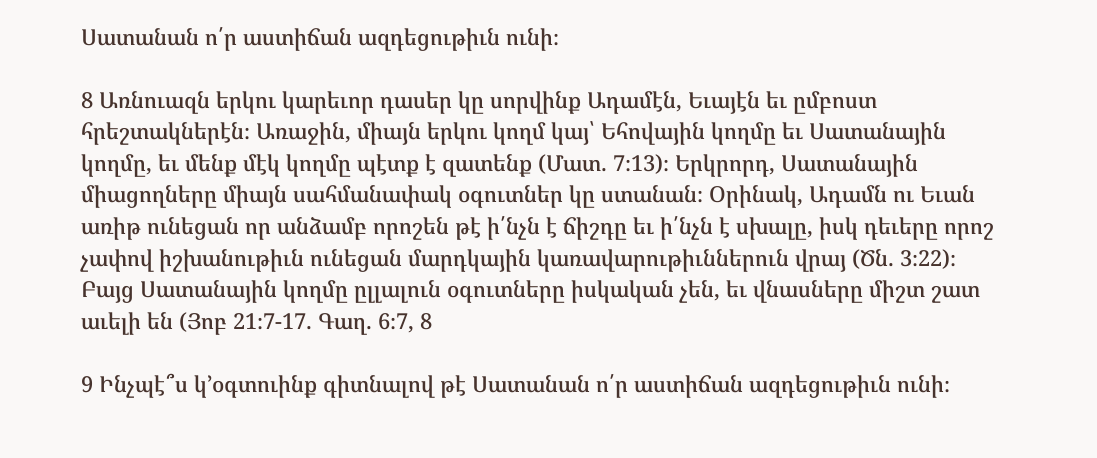Սատանան ո՛ր աստիճան ազդեցութիւն ունի։

8 Առնուազն երկու կարեւոր դասեր կը սորվինք Ադամէն, Եւայէն եւ ըմբոստ հրեշտակներէն։ Առաջին, միայն երկու կողմ կայ՝ Եհովային կողմը եւ Սատանային կողմը, եւ մենք մէկ կողմը պէտք է զատենք (Մատ. 7։13)։ Երկրորդ, Սատանային միացողները միայն սահմանափակ օգուտներ կը ստանան։ Օրինակ, Ադամն ու Եւան առիթ ունեցան որ անձամբ որոշեն թէ ի՛նչն է ճիշդը եւ ի՛նչն է սխալը, իսկ դեւերը որոշ չափով իշխանութիւն ունեցան մարդկային կառավարութիւններուն վրայ (Ծն. 3։22)։ Բայց Սատանային կողմը ըլլալուն օգուտները իսկական չեն, եւ վնասները միշտ շատ աւելի են (Յոբ 21։7-17. Գաղ. 6։7, 8

9 Ինչպէ՞ս կ’օգտուինք գիտնալով թէ Սատանան ո՛ր աստիճան ազդեցութիւն ունի։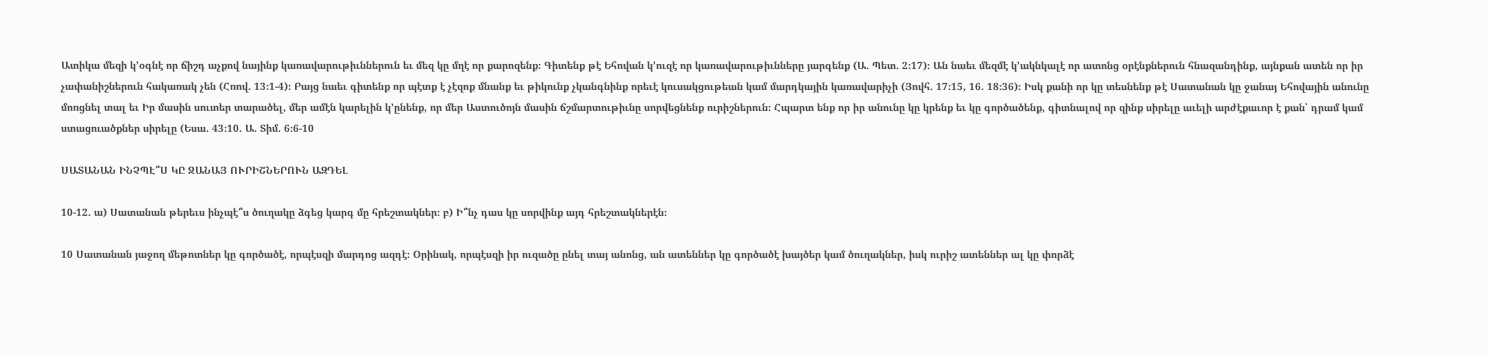Ատիկա մեզի կ’օգնէ որ ճիշդ աչքով նայինք կառավարութիւններուն եւ մեզ կը մղէ որ քարոզենք։ Գիտենք թէ Եհովան կ’ուզէ որ կառավարութիւնները յարգենք (Ա. Պետ. 2։17)։ Ան նաեւ մեզմէ կ’ակնկալէ որ ատոնց օրէնքներուն հնազանդինք, այնքան ատեն որ իր չափանիշներուն հակառակ չեն (Հռով. 13։1-4)։ Բայց նաեւ գիտենք որ պէտք է չէզոք մնանք եւ թիկունք չկանգնինք որեւէ կուսակցութեան կամ մարդկային կառավարիչի (Յովհ. 17։15, 16. 18։36)։ Իսկ քանի որ կը տեսնենք թէ Սատանան կը ջանայ Եհովային անունը մոռցնել տալ եւ Իր մասին սուտեր տարածել, մեր ամէն կարելին կ’ընենք, որ մեր Աստուծոյն մասին ճշմարտութիւնը սորվեցնենք ուրիշներուն։ Հպարտ ենք որ իր անունը կը կրենք եւ կը գործածենք, գիտնալով որ զինք սիրելը աւելի արժէքաւոր է քան՝ դրամ կամ ստացուածքներ սիրելը (Եսա. 43։10. Ա. Տիմ. 6։6-10

ՍԱՏԱՆԱՆ ԻՆՉՊԷ՞Ս ԿԸ ՋԱՆԱՅ ՈՒՐԻՇՆԵՐՈՒՆ ԱԶԴԵԼ

10-12. ա) Սատանան թերեւս ինչպէ՞ս ծուղակը ձգեց կարգ մը հրեշտակներ։ բ) Ի՞նչ դաս կը սորվինք այդ հրեշտակներէն։

10 Սատանան յաջող մեթոտներ կը գործածէ, որպէսզի մարդոց ազդէ։ Օրինակ, որպէսզի իր ուզածը ընել տայ անոնց, ան ատեններ կը գործածէ խայծեր կամ ծուղակներ, իսկ ուրիշ ատեններ ալ կը փորձէ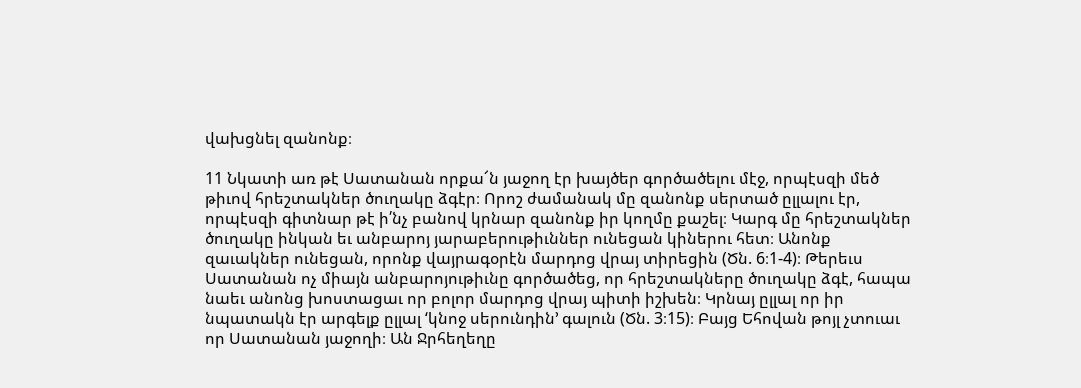վախցնել զանոնք։

11 Նկատի առ թէ Սատանան որքա՜ն յաջող էր խայծեր գործածելու մէջ, որպէսզի մեծ թիւով հրեշտակներ ծուղակը ձգէր։ Որոշ ժամանակ մը զանոնք սերտած ըլլալու էր, որպէսզի գիտնար թէ ի՛նչ բանով կրնար զանոնք իր կողմը քաշել։ Կարգ մը հրեշտակներ ծուղակը ինկան եւ անբարոյ յարաբերութիւններ ունեցան կիներու հետ։ Անոնք զաւակներ ունեցան, որոնք վայրագօրէն մարդոց վրայ տիրեցին (Ծն. 6։1-4)։ Թերեւս Սատանան ոչ միայն անբարոյութիւնը գործածեց, որ հրեշտակները ծուղակը ձգէ, հապա նաեւ անոնց խոստացաւ որ բոլոր մարդոց վրայ պիտի իշխեն։ Կրնայ ըլլալ որ իր նպատակն էր արգելք ըլլալ ‘կնոջ սերունդին’ գալուն (Ծն. 3։15)։ Բայց Եհովան թոյլ չտուաւ որ Սատանան յաջողի։ Ան Ջրհեղեղը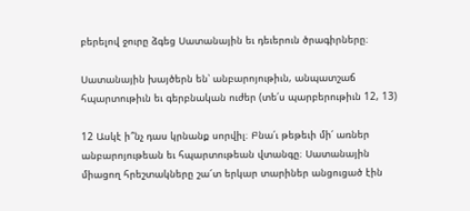բերելով ջուրը ձգեց Սատանային եւ դեւերուն ծրագիրները։

Սատանային խայծերն են՝ անբարոյութիւն, անպատշաճ հպարտութիւն եւ գերբնական ուժեր (տե՛ս պարբերութիւն 12, 13)

12 Ասկէ ի՞նչ դաս կրնանք սորվիլ։ Բնա՛ւ թեթեւի մի՛ առներ անբարոյութեան եւ հպարտութեան վտանգը։ Սատանային միացող հրեշտակները շա՜տ երկար տարիներ անցուցած էին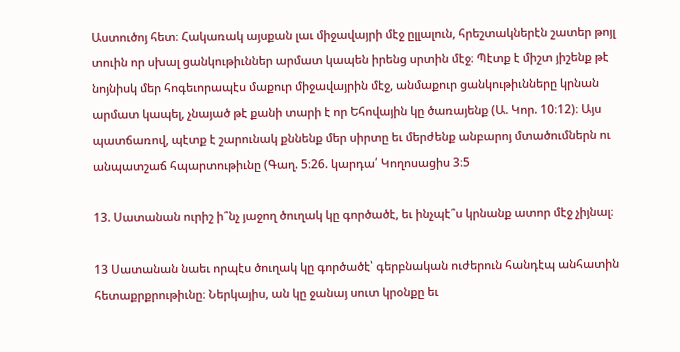Աստուծոյ հետ։ Հակառակ այսքան լաւ միջավայրի մէջ ըլլալուն, հրեշտակներէն շատեր թոյլ տուին որ սխալ ցանկութիւններ արմատ կապեն իրենց սրտին մէջ։ Պէտք է միշտ յիշենք թէ նոյնիսկ մեր հոգեւորապէս մաքուր միջավայրին մէջ, անմաքուր ցանկութիւնները կրնան արմատ կապել, չնայած թէ քանի տարի է որ Եհովային կը ծառայենք (Ա. Կոր. 10։12)։ Այս պատճառով, պէտք է շարունակ քննենք մեր սիրտը եւ մերժենք անբարոյ մտածումներն ու անպատշաճ հպարտութիւնը (Գաղ. 5։26. կարդա՛ Կողոսացիս 3։5

13. Սատանան ուրիշ ի՞նչ յաջող ծուղակ կը գործածէ, եւ ինչպէ՞ս կրնանք ատոր մէջ չիյնալ։

13 Սատանան նաեւ որպէս ծուղակ կը գործածէ՝ գերբնական ուժերուն հանդէպ անհատին հետաքրքրութիւնը։ Ներկայիս, ան կը ջանայ սուտ կրօնքը եւ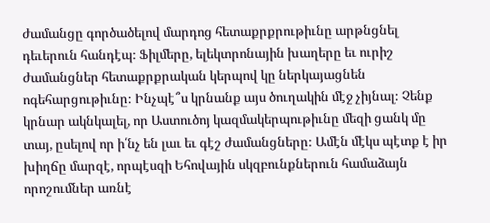ժամանցը գործածելով մարդոց հետաքրքրութիւնը արթնցնել դեւերուն հանդէպ։ Ֆիլմերը, ելեկտրոնային խաղերը եւ ուրիշ ժամանցներ հետաքրքրական կերպով կը ներկայացնեն ոգեհարցութիւնը։ Ինչպէ՞ս կրնանք այս ծուղակին մէջ չիյնալ։ Չենք կրնար ակնկալել, որ Աստուծոյ կազմակերպութիւնը մեզի ցանկ մը տայ, ըսելով որ ի՛նչ են լաւ եւ գէշ ժամանցները։ Ամէն մէկս պէտք է իր խիղճը մարզէ, որպէսզի Եհովային սկզբունքներուն համաձայն որոշումներ առնէ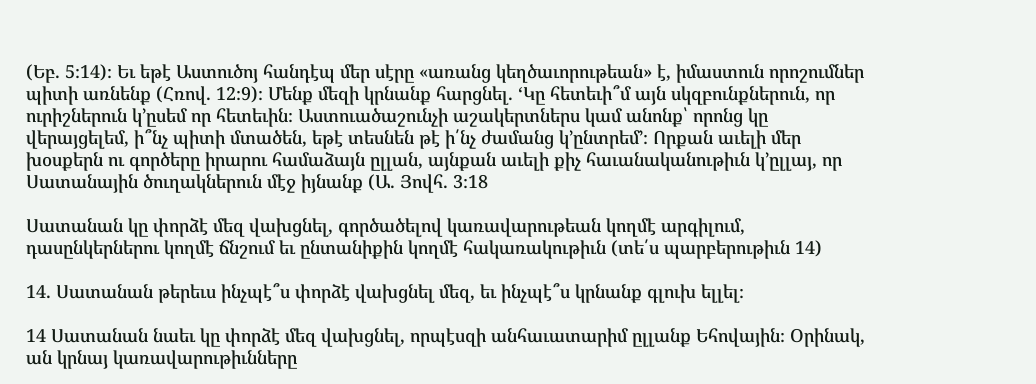(Եբ. 5։14)։ Եւ եթէ Աստուծոյ հանդէպ մեր սէրը «առանց կեղծաւորութեան» է, իմաստուն որոշումներ պիտի առնենք (Հռով. 12։9)։ Մենք մեզի կրնանք հարցնել. ‘Կը հետեւի՞մ այն սկզբունքներուն, որ ուրիշներուն կ’ըսեմ որ հետեւին։ Աստուածաշունչի աշակերտներս կամ անոնք՝ որոնց կը վերայցելեմ, ի՞նչ պիտի մտածեն, եթէ տեսնեն թէ ի՛նչ ժամանց կ’ընտրեմ’։ Որքան աւելի մեր խօսքերն ու գործերը իրարու համաձայն ըլլան, այնքան աւելի քիչ հաւանականութիւն կ’ըլլայ, որ Սատանային ծուղակներուն մէջ իյնանք (Ա. Յովհ. 3։18

Սատանան կը փորձէ մեզ վախցնել, գործածելով կառավարութեան կողմէ արգիլում, դասընկերներու կողմէ ճնշում եւ ընտանիքին կողմէ հակառակութիւն (տե՛ս պարբերութիւն 14)

14. Սատանան թերեւս ինչպէ՞ս փորձէ վախցնել մեզ, եւ ինչպէ՞ս կրնանք գլուխ ելլել։

14 Սատանան նաեւ կը փորձէ մեզ վախցնել, որպէսզի անհաւատարիմ ըլլանք Եհովային։ Օրինակ, ան կրնայ կառավարութիւնները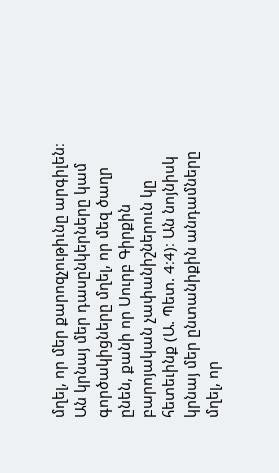մղել, որ մեր քարոզչութիւնը արգիլեն։ Ան կրնայ մեր դասընկերները կամ գործակիցները մղել, որ մեզ ծաղր ընեն, քանի որ Սուրբ Գիրքին բարոյական չափանիշներուն կը հետեւինք (Ա. Պետ. 4։4)։ Ան նոյնիսկ կրնայ մեր ընտանիքին անդամները մղել, որ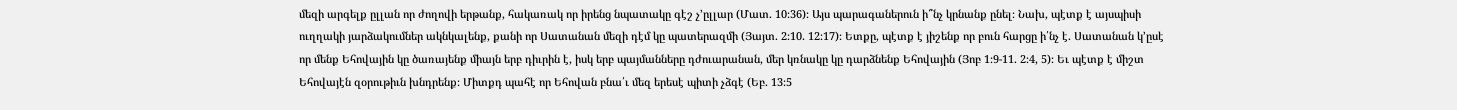մեզի արգելք ըլլան որ ժողովի երթանք, հակառակ որ իրենց նպատակը գէշ չ’ըլլար (Մատ. 10։36)։ Այս պարագաներուն ի՞նչ կրնանք ընել։ Նախ, պէտք է այսպիսի ուղղակի յարձակումներ ակնկալենք, քանի որ Սատանան մեզի դէմ կը պատերազմի (Յայտ. 2։10. 12։17)։ Ետքը, պէտք է յիշենք որ բուն հարցը ի՛նչ է. Սատանան կ’ըսէ որ մենք Եհովային կը ծառայենք միայն երբ դիւրին է, իսկ երբ պայմանները դժուարանան, մեր կռնակը կը դարձնենք Եհովային (Յոբ 1։9-11. 2։4, 5)։ Եւ պէտք է միշտ Եհովայէն զօրութիւն խնդրենք։ Միտքդ պահէ որ Եհովան բնա՛ւ մեզ երեսէ պիտի չձգէ (Եբ. 13։5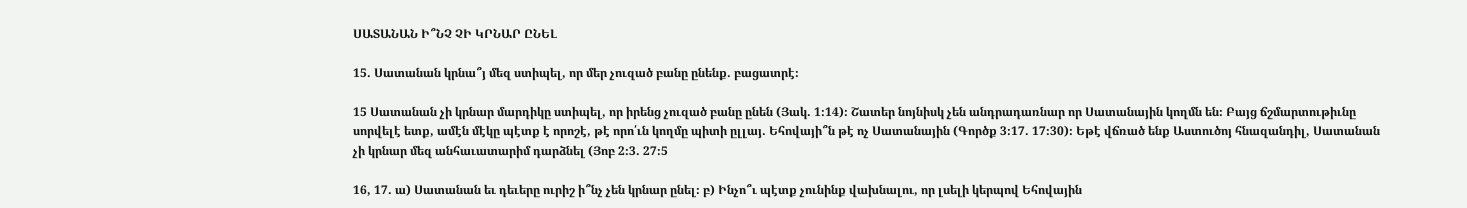ՍԱՏԱՆԱՆ Ի՞ՆՉ ՉԻ ԿՐՆԱՐ ԸՆԵԼ

15. Սատանան կրնա՞յ մեզ ստիպել, որ մեր չուզած բանը ընենք. բացատրէ։

15 Սատանան չի կրնար մարդիկը ստիպել, որ իրենց չուզած բանը ընեն (Յակ. 1։14)։ Շատեր նոյնիսկ չեն անդրադառնար որ Սատանային կողմն են։ Բայց ճշմարտութիւնը սորվելէ ետք, ամէն մէկը պէտք է որոշէ, թէ որո՛ւն կողմը պիտի ըլլայ. Եհովայի՞ն թէ ոչ Սատանային (Գործք 3։17. 17։30)։ Եթէ վճռած ենք Աստուծոյ հնազանդիլ, Սատանան չի կրնար մեզ անհաւատարիմ դարձնել (Յոբ 2։3. 27։5

16, 17. ա) Սատանան եւ դեւերը ուրիշ ի՞նչ չեն կրնար ընել։ բ) Ինչո՞ւ պէտք չունինք վախնալու, որ լսելի կերպով Եհովային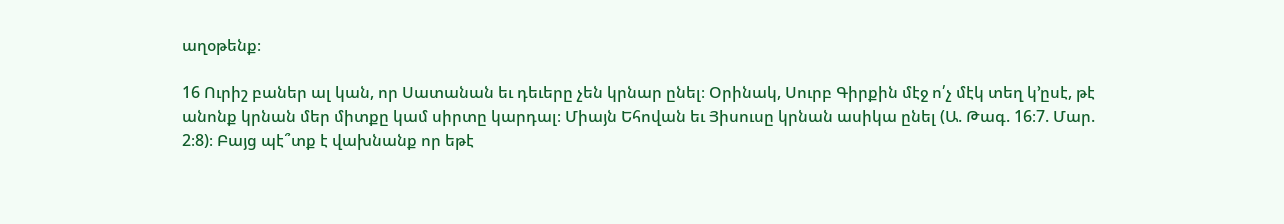աղօթենք։

16 Ուրիշ բաներ ալ կան, որ Սատանան եւ դեւերը չեն կրնար ընել։ Օրինակ, Սուրբ Գիրքին մէջ ո՛չ մէկ տեղ կ’ըսէ, թէ անոնք կրնան մեր միտքը կամ սիրտը կարդալ։ Միայն Եհովան եւ Յիսուսը կրնան ասիկա ընել (Ա. Թագ. 16։7. Մար. 2։8)։ Բայց պէ՞տք է վախնանք որ եթէ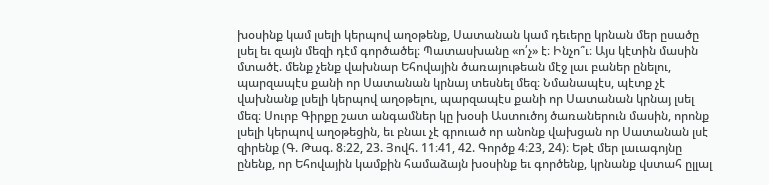խօսինք կամ լսելի կերպով աղօթենք, Սատանան կամ դեւերը կրնան մեր ըսածը լսել եւ զայն մեզի դէմ գործածել։ Պատասխանը «ո՛չ» է։ Ինչո՞ւ։ Այս կէտին մասին մտածէ. մենք չենք վախնար Եհովային ծառայութեան մէջ լաւ բաներ ընելու, պարզապէս քանի որ Սատանան կրնայ տեսնել մեզ։ Նմանապէս, պէտք չէ վախնանք լսելի կերպով աղօթելու, պարզապէս քանի որ Սատանան կրնայ լսել մեզ։ Սուրբ Գիրքը շատ անգամներ կը խօսի Աստուծոյ ծառաներուն մասին, որոնք լսելի կերպով աղօթեցին, եւ բնաւ չէ գրուած որ անոնք վախցան որ Սատանան լսէ զիրենք (Գ. Թագ. 8։22, 23. Յովհ. 11։41, 42. Գործք 4։23, 24)։ Եթէ մեր լաւագոյնը ընենք, որ Եհովային կամքին համաձայն խօսինք եւ գործենք, կրնանք վստահ ըլլալ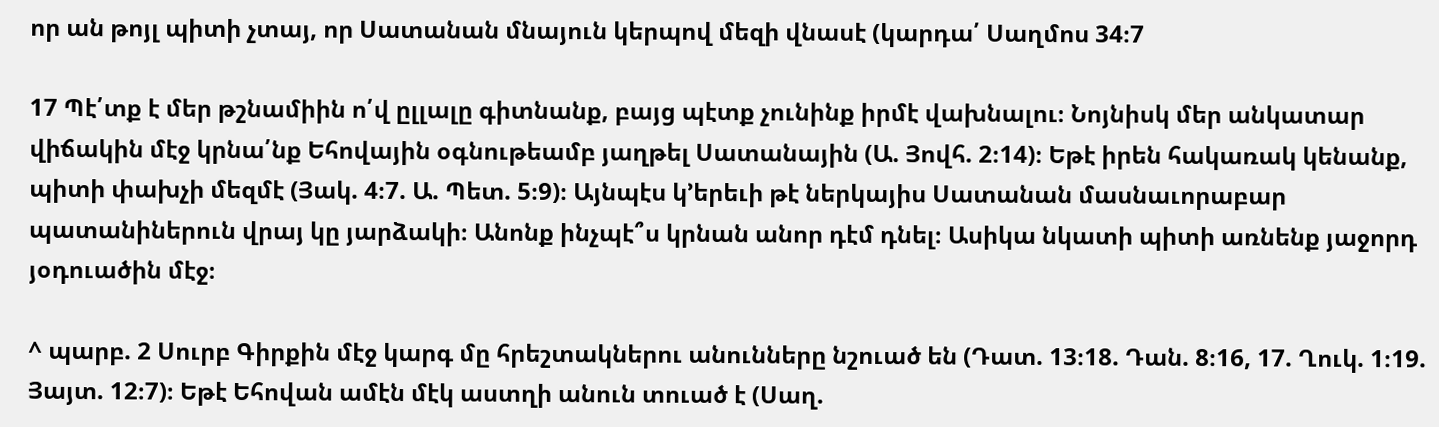որ ան թոյլ պիտի չտայ, որ Սատանան մնայուն կերպով մեզի վնասէ (կարդա՛ Սաղմոս 34։7

17 Պէ՛տք է մեր թշնամիին ո՛վ ըլլալը գիտնանք, բայց պէտք չունինք իրմէ վախնալու։ Նոյնիսկ մեր անկատար վիճակին մէջ կրնա՛նք Եհովային օգնութեամբ յաղթել Սատանային (Ա. Յովհ. 2։14)։ Եթէ իրեն հակառակ կենանք, պիտի փախչի մեզմէ (Յակ. 4։7. Ա. Պետ. 5։9)։ Այնպէս կ’երեւի թէ ներկայիս Սատանան մասնաւորաբար պատանիներուն վրայ կը յարձակի։ Անոնք ինչպէ՞ս կրնան անոր դէմ դնել։ Ասիկա նկատի պիտի առնենք յաջորդ յօդուածին մէջ։

^ պարբ. 2 Սուրբ Գիրքին մէջ կարգ մը հրեշտակներու անունները նշուած են (Դատ. 13։18. Դան. 8։16, 17. Ղուկ. 1։19. Յայտ. 12։7)։ Եթէ Եհովան ամէն մէկ աստղի անուն տուած է (Սաղ.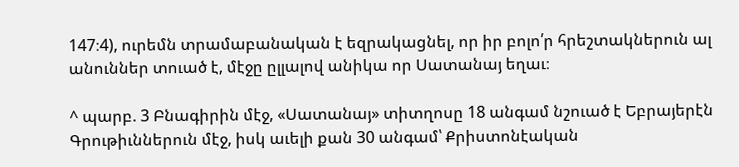147։4), ուրեմն տրամաբանական է եզրակացնել, որ իր բոլո՛ր հրեշտակներուն ալ անուններ տուած է, մէջը ըլլալով անիկա որ Սատանայ եղաւ։

^ պարբ. 3 Բնագիրին մէջ, «Սատանայ» տիտղոսը 18 անգամ նշուած է Եբրայերէն Գրութիւններուն մէջ, իսկ աւելի քան 30 անգամ՝ Քրիստոնէական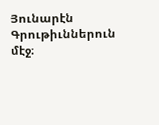Յունարէն Գրութիւններուն մէջ։